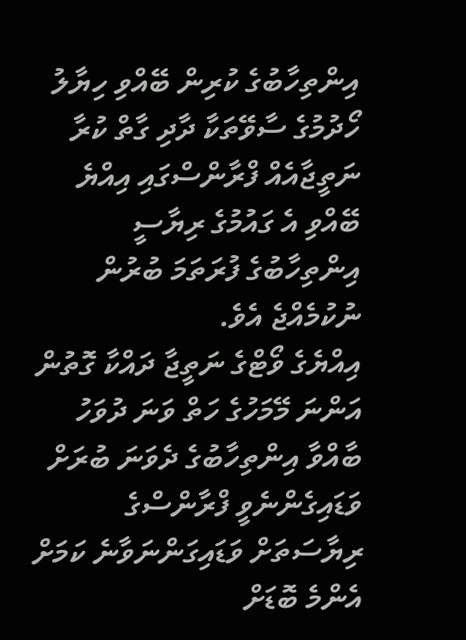އިންތިހާބުގެ ކުރިން ބޭއްވި ހިޔާލު ހޯދުމުގެ ސާވޭތަކާ ދާދި ގާތް ކުރާ ނަތީޖާއެއް ފްރާންސްގައި އިއްޔެ ބޭއްވި އެ ގައުމުގެ ރިޔާސީ އިންތިހާބުގެ ފުރަތަމަ ބުރުން ނުކުމެއްޖެ އެވެ.
އިއްޔެގެ ވޯޓްގެ ނަތީޖާ ދައްކާ ގޮތުން އަންނަ މޭމަހުގެ ހަތް ވަނަ ދުވަހު ބާއްވާ އިންތިހާބުގެ ދެވަނަ ބުރަށް ވަޑައިގެންނެވީ ފްރާންސްގެ ރިޔާސަތަށް ވަޑައިގަންނަވާނެ ކަމަށް އެންމެ ބޮޑަށް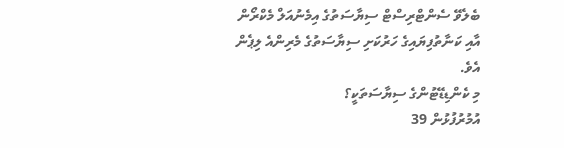ބެލެވޭ ސެންޓްރިސްޓް ސިޔާސަތުގެ އިމެނުއަލް މެކްރޯން އާއި ކަނާތުފިޔައިގެ ހަރުކަށި ސިޔާސަތުގެ މެރިންއެ ލިޕެން އެވެ.
މި ކެންޑިޑޭޓުންގެ ސިޔާސަތަކީ؟
އުމުރުފުޅުން 39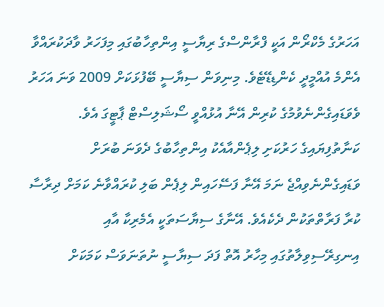އަހަރުގެ މެކްރޯން އަކީ ފްރާންސްގެ ރިޔާސީ އިންތިހާބުގައި މިފަހަރު ވާދަކުރައްވާ އެންމެ އުއްމީދީ ކެންޑިޑޭޓެވެ. މިނިވަން ސިޔާސީ ބޭފުޅަކަށް 2009 ވަނަ އަހަރު ވެވަޑައިގެންނެވުމުގެ ކުރިން އޭނާ އުޅުއްވީ ސޯޝަލިސްޓް ޕާޓީގަ އެވެ. ކަނާތުފިޔައިގެ ހަރުކަށި ލިޕެންއާއެކު އިންތިހާބުގެ ދެވަނަ ބުރަށް ވަޑައިގެންނެވިއްޖެ ނަމަ އޭނާ ފަސޭހައިން ލިޕެން ބަލި ކުރައްވާނެ ކަމަށް ދިރާސާ ކުރާ ފަރާތްތަކުން ދެކެއެވެ. އޭނާގެ ސިޔާސަތަކީ އެމެރިކާ އާއި އިނގިރޭސިވިލާތުގައި މިހާރު އޮތް ފަދަ ސިޔާސީ ނުތަނަވަސް ކަމަކަށް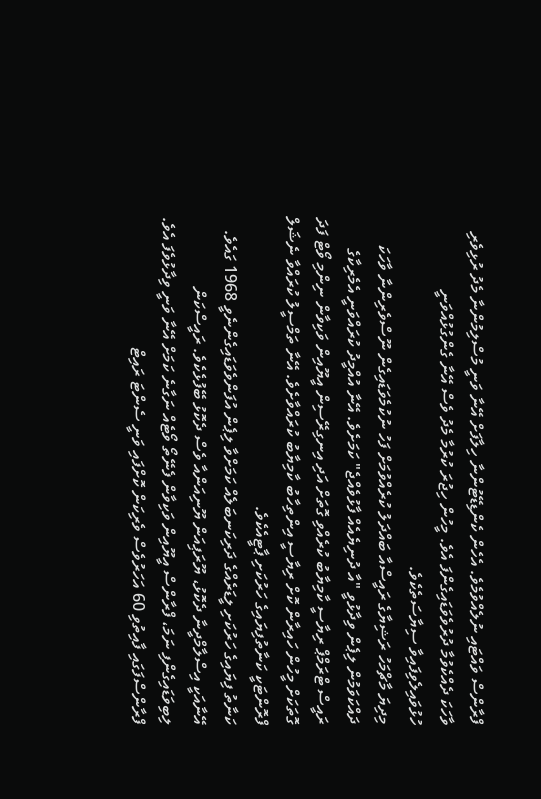ފްރާންސް ވައްޓައި ނުލެއްވުމެވެ. އެހެން ކެންޑިޑޭޓުންނާ ހިލާފަށް އޭނާ ވަނީ މުސްލިމުންނާ މެދު ރުޅިވެރި ވާހަކަ ދެއްކެވުމާ ދުރުވެވަޑައިގެންފަ އެވެ. މީހުން ހިޖުރަ ކުރުމާ މެދު ވެސް އޭނާ ގެންގުޅުއްވަނީ ހުޅުވައިލެވިފައިވާ ސިޔާސަތެކެވެ.
މިދިޔަ މާޗްމަހު ރަޝިޔާގެ ރައީސްއާ ބައްދަލު ކުރެއްވުމަށް ފަހު ނުކުމެވަޑައިގެން ނޫސްވެރިންނާ ވާހަކަ ދައްކަވަމުން ލިޕެން ވިދާޅުވީ "އާ ދުނިޔެއެއް ފާޅުވެއްޖެ" ކަމަށެވެ. އޭނާ އުއްމީދު ކުރައްވަނީ އެމެރިކާގެ ރައީސް ޓްރަމްޕް ރިޔާސީ ކާމިޔާބު ކުރެއްވި ގޮތަށް އަދި އިނގިރޭސިން އީޔޫއިން ވަކިވާން ނިންމި ވޯޓް ފަދަ ގޮތަކަށް މީހުން ހައިރާން ކޮށް ރިޔާސީ އިންތިހާބު ކާމިޔާބު ކުރައްވާށެވެ. އޭނާ ތަމްސީލު ކުރައްވާ ނެޝަލް ފްރޮންޓަކީ ކަނާތުފިޔައިގެ ހަރުކަށި ޕާޓީއެކެވެ.
ކަނާތު ފިޔައިގެ ހަރުކަށި ލީޑަރެއްގެ ދަރިކަނބަލެއް ކަމަށްވާ ލިޕެން އުފަންވެވަޑައިގެންނެވީ 1968 ގައެވެ. އޭނާއަކީ އިސްލާމްދީނާ ދެކޮޅު، ޔޫރަޕިއަން ޔޫނިއަންއާ ވެސް ދެކޮޅު ބޭފުޅެކެވެ. ރައީސްކަން ލިބިވަޑައިގެންފި ނަމަ، ފްރާންސް އީޔޫއިން ވަކިވާން ފެނޭތޯ ވޯޓެއް ނަގާނެ ކަމަށް އޭނާ ވަނީ ވިދާޅުވެފަ އެވެ.
ފްރާންސްފަގައި ފާއިތުވި 60 އަހަރުވެސް ވެރިކަން ކޮށްފައި ވަނީ ސެންޓަ ރައިޓް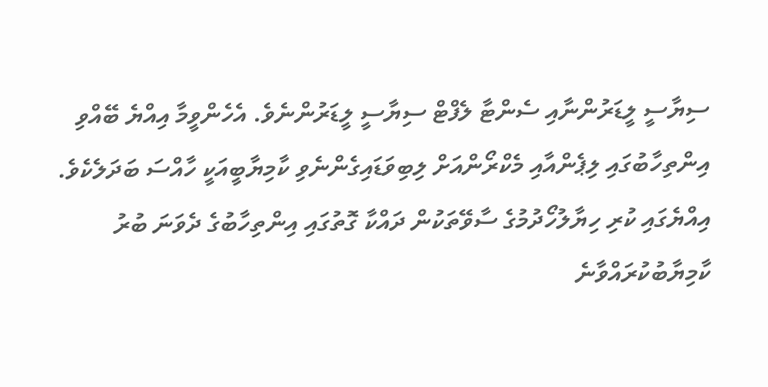ސިޔާސީ ލީޑަރުންނާއި ސެންޓާ ލެފްޓް ސިޔާސީ ލީޑަރުންނެވެ. އެހެންވީމާ އިއްޔެ ބޭއްވި އިންތިހާބުގައި ލިޕެންއާއި މެކްރޯންއަށް ލިބިވަޑައިގެންނެވި ކާމިޔާބީއަކީ ހާއްސަ ބަދަލެކެވެ.
އިއްޔެގައި ކުރި ހިޔާލުހޯދުމުގެ ސާވޭތަކުން ދައްކާ ގޮތުގައި އިންތިހާބުގެ ދެވަނަ ބުރު ކާމިޔާބުކުރައްވާނެ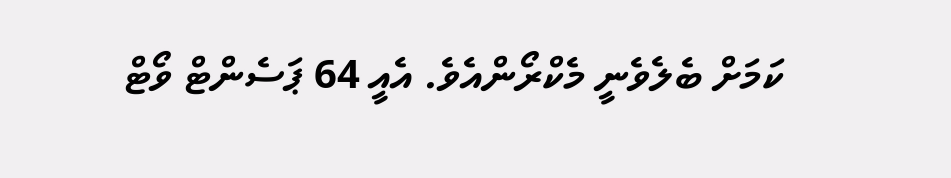ކަމަށް ބެލެވެނީ މެކްރޯންއެވެ. އެއީ 64 ޕަސެންޓް ވޯޓް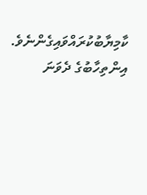ކާމިޔާބުކުރައްވައިގެންނެވެ. އިންތިހާބުގެ ދެވަނަ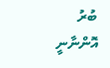ބުރު އޮންނާނީ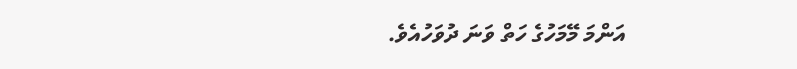އަންމަ މޭމަހުގެ ހަތް ވަނަ ދުވަހުއެވެ.